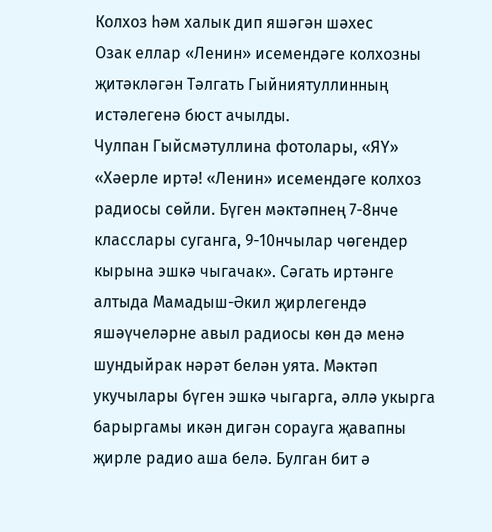Колхоз һәм халык дип яшәгән шәхес
Озак еллар «Ленин» исемендәге колхозны җитәкләгән Тәлгать Гыйниятуллинның истәлегенә бюст ачылды.
Чулпан Гыйсмәтуллина фотолары, «ЯҮ»
«Хәерле иртә! «Ленин» исемендәге колхоз радиосы сөйли. Бүген мәктәпнең 7-8нче класслары суганга, 9-10нчылар чөгендер кырына эшкә чыгачак». Сәгать иртәнге алтыда Мамадыш-Әкил җирлегендә яшәүчеләрне авыл радиосы көн дә менә шундыйрак нәрәт белән уята. Мәктәп укучылары бүген эшкә чыгарга, әллә укырга барыргамы икән дигән сорауга җавапны җирле радио аша белә. Булган бит ә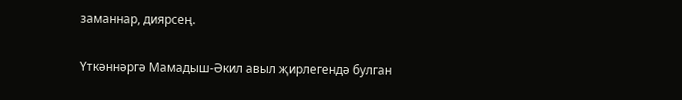заманнар, диярсең.

Үткәннәргә Мамадыш-Әкил авыл җирлегендә булган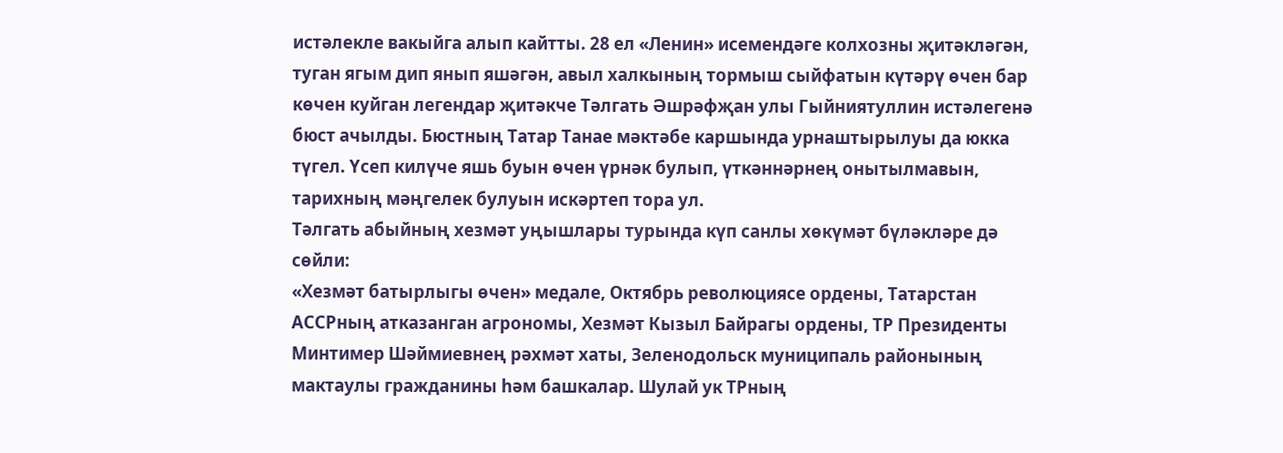истәлекле вакыйга алып кайтты. 28 ел «Ленин» исемендәге колхозны җитәкләгән, туган ягым дип янып яшәгән, авыл халкының тормыш сыйфатын күтәрү өчен бар көчен куйган легендар җитәкче Тәлгать Әшрәфҗан улы Гыйниятуллин истәлегенә бюст ачылды. Бюстның Татар Танае мәктәбе каршында урнаштырылуы да юкка түгел. Үсеп килүче яшь буын өчен үрнәк булып, үткәннәрнең онытылмавын, тарихның мәңгелек булуын искәртеп тора ул.
Тәлгать абыйның хезмәт уңышлары турында күп санлы хөкүмәт бүләкләре дә сөйли:
«Хезмәт батырлыгы өчен» медале, Октябрь революциясе ордены, Татарстан АССРның атказанган агрономы, Хезмәт Кызыл Байрагы ордены, ТР Президенты Минтимер Шәймиевнең рәхмәт хаты, Зеленодольск муниципаль районының мактаулы гражданины һәм башкалар. Шулай ук ТРның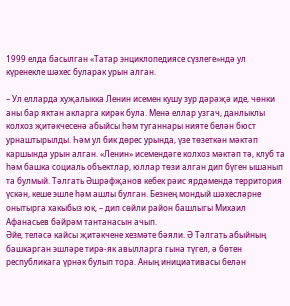1999 елда басылган «Татар энциклопедиясе сүзлеге»ндә ул күренекле шәхес буларак урын алган.

– Ул елларда хуҗалыкка Ленин исемен кушу зур дәрәҗә иде, чөнки аны бар яктан акларга кирәк була. Менә еллар узгач, данлыклы колхоз җитәкчесенә абыйсы һәм туганнары нияте белән бюст урнаштырылды. Һәм ул бик дөрес урында, үзе төзеткән мәктәп каршында урын алган. «Ленин» исемендәге колхоз мәктәп тә, клуб та һәм башка социаль объектлар, юллар төзи алган дип бүген ышанып та булмый. Тәлгать Әшрәфҗанов кебек рәис ярдәмендә территория үскән, кеше эшле һәм ашлы булган. Безнең мондый шәхесләрне онытырга хакыбыз юк, – дип сөйли район башлыгы Михаил Афанасьев бәйрәм тантанасын ачып.
Әйе, теләсә кайсы җитәкчене хезмәте бәяли. Ә Тәлгать абыйның башкарган эшләре тирә-як авылларга гына түгел, ә бөтен республикага үрнәк булып тора. Аның инициативасы белән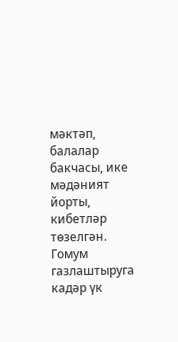мәктәп, балалар бакчасы, ике мәдәният йорты, кибетләр төзелгән. Гомум газлаштыруга кадәр үк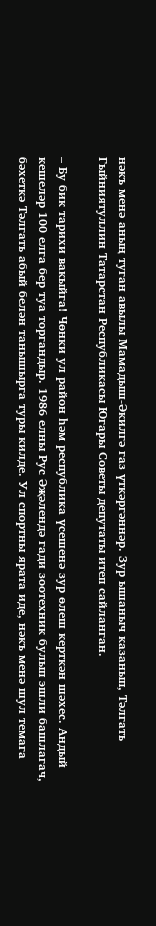нәкъ менә аның туган авылы Мамадыш-Әкилгә газ үткәргәннәр. Зур ышаныч казанып, Тәлгать Гыйниятуллин Татарстан Республикасы Югары Советы депутаты итеп сайланган.

– Бу бик тарихи вакыйга! Чөнки ул район һәм республика үсешенә зур өлеш керткән шәхес. Андый кешеләр 100 елга бер туа торгандыр. 1986 елны Рус Әҗәлендә гади зоотехник булып эшли башлагач, бәхеткә Тәлгать абый белән танышырга туры килде. Ул спортны ярата иде, нәкъ менә шул темага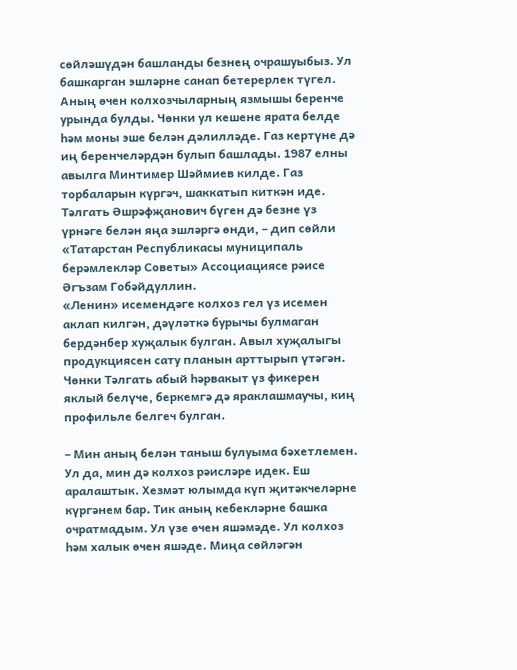сөйләшүдән башланды безнең очрашуыбыз. Ул башкарган эшләрне санап бетерерлек түгел. Аның өчен колхозчыларның язмышы беренче урында булды. Чөнки ул кешене ярата белде һәм моны эше белән дәлилләде. Газ кертүне дә иң беренчеләрдән булып башлады. 1987 елны авылга Минтимер Шәймиев килде. Газ торбаларын күргәч, шаккатып киткән иде. Тәлгать Әшрәфҗанович бүген дә безне үз үрнәге белән яңа эшләргә өнди, – дип сөйли «Татарстан Республикасы муниципаль берәмлекләр Советы» Ассоциациясе рәисе Әгъзам Гобәйдуллин.
«Ленин» исемендәге колхоз гел үз исемен аклап килгән, дәүләткә бурычы булмаган бердәнбер хуҗалык булган. Авыл хуҗалыгы продукциясен сату планын арттырып үтәгән. Чөнки Тәлгать абый һәрвакыт үз фикерен яклый белүче, беркемгә дә яраклашмаучы, киң профильле белгеч булган.

– Мин аның белән таныш булуыма бәхетлемен. Ул да, мин дә колхоз рәисләре идек. Еш аралаштык. Хезмәт юлымда күп җитәкчеләрне күргәнем бар. Тик аның кебекләрне башка очратмадым. Ул үзе өчен яшәмәде. Ул колхоз һәм халык өчен яшәде. Миңа сөйләгән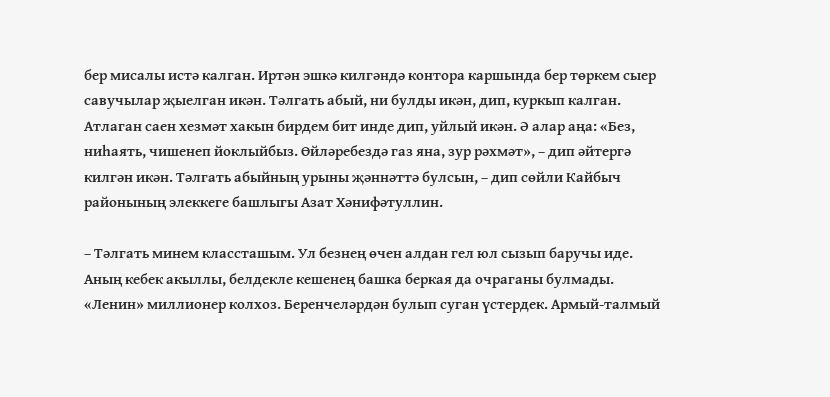бер мисалы истә калган. Иртән эшкә килгәндә контора каршында бер төркем сыер савучылар җыелган икән. Тәлгать абый, ни булды икән, дип, куркып калган. Атлаган саен хезмәт хакын бирдем бит инде дип, уйлый икән. Ә алар аңа: «Без, ниһаять, чишенеп йоклыйбыз. Өйләребездә газ яна, зур рәхмәт», – дип әйтергә килгән икән. Тәлгать абыйның урыны җәннәттә булсын, – дип сөйли Кайбыч районының элеккеге башлыгы Азат Хәнифәтуллин.

– Тәлгать минем классташым. Ул безнең өчен алдан гел юл сызып баручы иде. Аның кебек акыллы, белдекле кешенең башка беркая да очраганы булмады. «Ленин» миллионер колхоз. Беренчеләрдән булып суган үстердек. Армый-талмый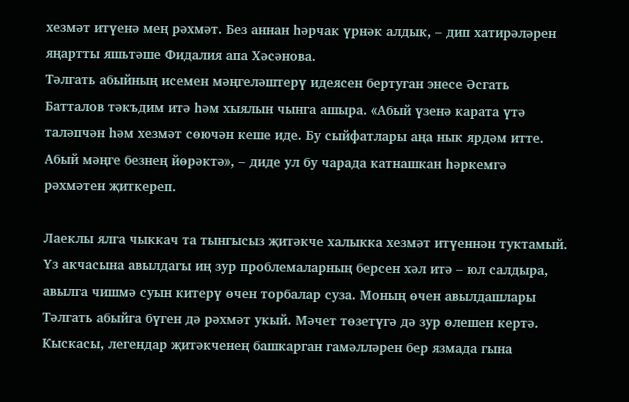хезмәт итүенә мең рәхмәт. Без аннан һәрчак үрнәк алдык, – дип хатирәләрен яңартты яшьтәше Фидалия апа Хәсәнова.
Тәлгать абыйның исемен мәңгеләштерү идеясен бертуган энесе Әсгать Батталов тәкъдим итә һәм хыялын чынга ашыра. «Абый үзенә карата үтә таләпчән һәм хезмәт сөючән кеше иде. Бу сыйфатлары аңа нык ярдәм итте. Абый мәңге безнең йөрәктә», – диде ул бу чарада катнашкан һәркемгә рәхмәтен җиткереп.

Лаеклы ялга чыккач та тынгысыз җитәкче халыкка хезмәт итүеннән туктамый. Үз акчасына авылдагы иң зур проблемаларның берсен хәл итә – юл салдыра, авылга чишмә суын китерү өчен торбалар суза. Моның өчен авылдашлары Тәлгать абыйга бүген дә рәхмәт укый. Мәчет төзетүгә дә зур өлешен кертә. Кыскасы, легендар җитәкченең башкарган гамәлләрен бер язмада гына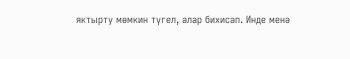яктырту мөмкин түгел, алар бихисап. Инде менә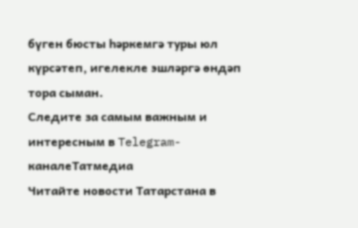бүген бюсты һәркемгә туры юл күрсәтеп, игелекле эшләргә өндәп тора сыман.
Следите за самым важным и интересным в Telegram-каналеТатмедиа
Читайте новости Татарстана в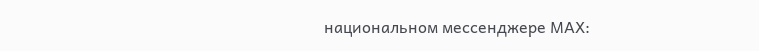национальном мессенджере MАХ: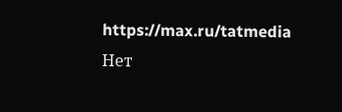https://max.ru/tatmedia
Нет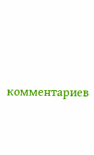комментариев